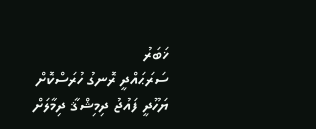ޚަބަރު
ސަރަޙައްދީ ރޮނގު ހުރަސްކޮށް ޔަހޫދީ ފައުޖު ދިމިޝްޤާ ދިމާލަށް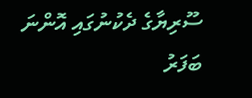ސޫރިޔާގެ ދެކުނުގައި އޮންނަ ބަފަރު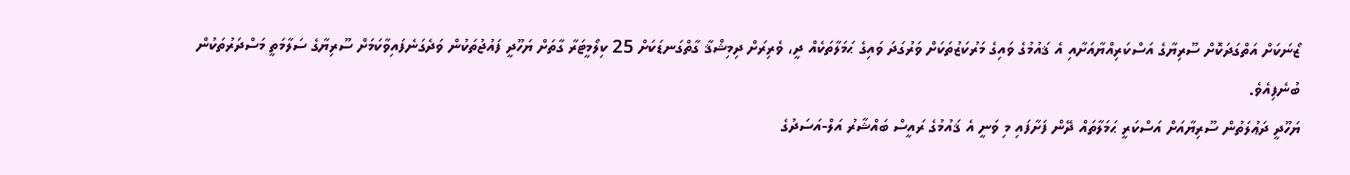ޒޯނަކަށް އަތްގަދަކޮށް ސޫރިޔާގެ އަސްކަރިއްޔާއަށާއި އެ ޤައުމުގެ ވައިގެ މަރުކަޒުތަކަށް ވަރުގަދަ ވައިގެ ޙަމަލާތަކެއް ދީ، ވެރިރަށް ދިމިޝްޤާ ގާތްގަނޑަކަށް 25 ކިލޯމީޓަރާ ގާތަށް ޔަހޫދީ ފައުޖުތަކުން ވަދެގަނެފައިވާކަމަށް ސޫރިޔާގެ ސަލާމަތީ މަސްދަރުތަކުން ބުނެފިއެވެ.
ޔަހޫދީ ދަޢުލަތުން ސޫރިޔާއަށް އަސްކަރީ ޙަމަލާތައް ދޭން ފަށާފައި މި ވަނީ އެ ޤައުމުގެ ރައީސް ބައްޝާރު އަލް-އަސަދުގެ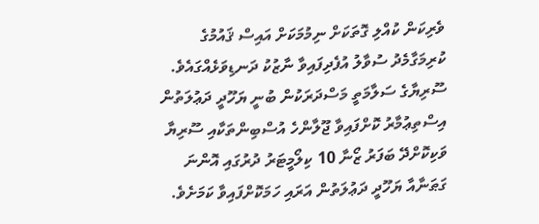ވެރިކަން ކުއްލި ގޮތަކަށް ނިމުމަކަށް އައިސް ޤައުމުގެ ކުރިމަގާމެދު ސުވާލު އުފެދިފައިވާ ނާޒުކު ދަނޑިވަޅެއްގައެވެ.
ސޫރިޔާގެ ސަލާމަތީ މަސްދަރަކުން ބުނީ ޔަހޫދީ ދަޢުލަތުން އިސްތިޢުމާރު ކޮށްފައިވާ ޖޫލާންހެ އުސްބިންތަކާއި ސޫރިޔާ ވަކިކޮށްދޭ ބަފަރު ޒޯނާ 10 ކިލޯމީޓަރު ދުރުގައި އޮންނަ ގަޠަނާއާ ޔަހޫދީ ދަޢުލަތުން އަރައި ހަމަކޮށްފައިވާ ކަމަށެވެ.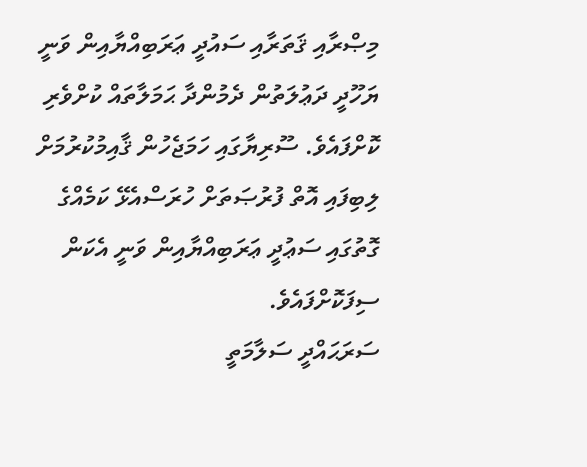މިޞްރާއި ޤަތަރާއި ސައުދީ ޢަރަބިއްޔާއިން ވަނީ ޔަހޫދީ ދަޢުލަތުން ދެމުންދާ ޙަމަލާތައް ކުށްވެރި ކޮށްފައެވެ. ސޫރިޔާގައި ހަމަޖެހުން ޤާއިމުކުރުމަށް ލިބިފައި އޮތް ފުރުޞަތަށް ހުރަސްއެޅޭ ކަމެއްގެ ގޮތުގައި ސަޢުދީ ޢަރަބިއްޔާއިން ވަނީ އެކަން ސިފަކޮށްފައެވެ.
ސަރަޙައްދީ ސަލާމަތީ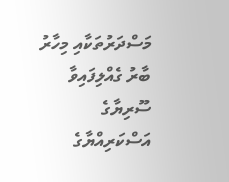މަސްދަރުތަކާއި މިހާރު ބާރު ގެއްލިފައިވާ ސޫރިޔާގެ އަސްކަރިއްޔާގެ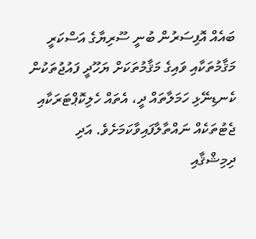ބައެއް އޮފިސަރުން ބުނީ ސޫރިޔާގެ އަސްކަރީ މަޤާމުތަކާއި ވައިގެ މަޤާމުތަކަށް ޔަހޫދީ ފައުޖުތަކުން ކެނޑިނޭޅި ހަމަލާތައް ދީ، އެތައް ހެލިކޮޕްޓަރަކާއި ޖެޓުތަކެއް ނައްތާލާފައިވާކަމަށެވެ. އަދި ދިމިޝްޤާއި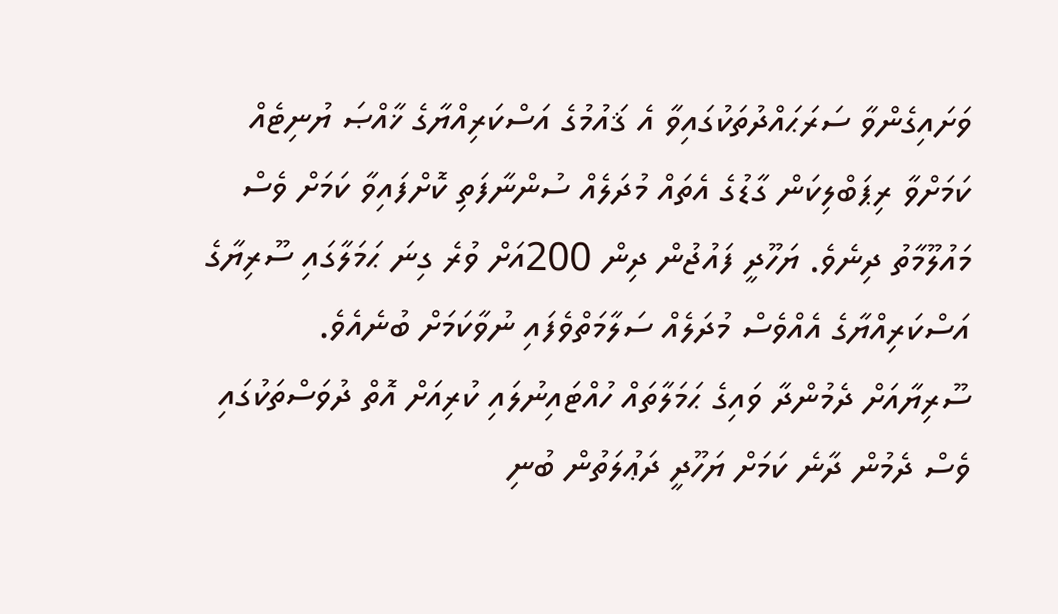ވަށައިގެންވާ ސަރަޙައްދުތަކުގައިވާ އެ ޤައުމުގެ އަސްކަރިއްޔާގެ ޚާއްޞަ ޔުނިޓެއް ކަމަށްވާ ރިޕަބްލިކަން ގާޑުގެ އެތައް މުދަލެއް ސުންނާފަތި ކޮށްފައިވާ ކަމަށް ވެސް މައުލޫމާތު ދިނެވެ. ޔަހޫދީ ފައުޖުން ދިން 200އަށް ވުރެ ގިނަ ޙަމަލާގައި ސޫރިޔާގެ އަސްކަރިއްޔާގެ އެއްވެސް މުދަލެއް ސަލާމަތްވެފައި ނުވާކަމަށް ބުނެއެވެ.
ސޫރިޔާއަށް ދެމުންދާ ވައިގެ ޙަމަލާތައް ހުއްޓައިނުލައި ކުރިއަށް އޮތް ދުވަސްތަކުގައި ވެސް ދެމުން ދާނެ ކަމަށް ޔަހޫދީ ދަޢުލަތުން ބުނި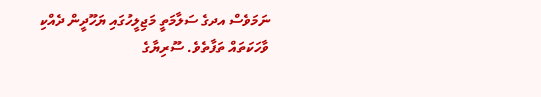ނަމަވެސް އދގެ ސަލާމަތީ މަޖިލީހުގައި ޔަހޫދީން ދެއްކި ވާހަކަތައް ތަފާތެވެ. ސޫރިޔާގެ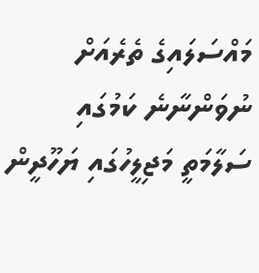މައްސަލައިގެ ތެރެއަށް ނުވަންނާނެ ކަމުގައި ސަލާމަތީ މަޖިލީހުގައި ޔަހޫދީން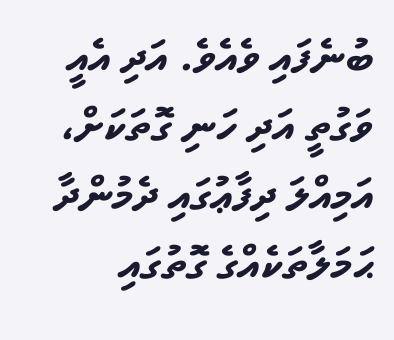ބުނެފައި ވެއެވެ. އަދި އެއީ ވަގުތީ އަދި ހަނި ގޮތަކަށް، އަމިއްލަ ދިފާޢުގައި ދެމުންދާ ޙަމަލާތަކެއްގެ ގޮތުގައި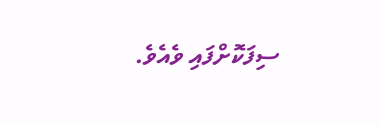ސިފަކޮށްފައި ވެއެވެ.